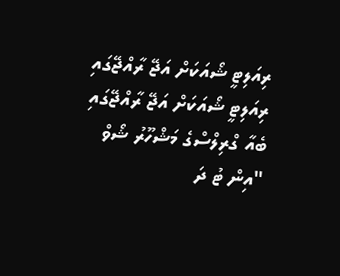ރިއަލިޓީ ޝޯއަކަށް އަޖޭ ރާއްޖޭގައި
ރިއަލިޓީ ޝޯއަކަށް އަޖޭ ރާއްޖޭގައި
ބެއާ ގްރިލްސްގެ މަޝްހޫރު ޝޯވް "އިން ޓު ދަ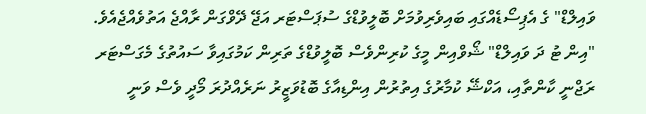ވައިލްޑް" ގެ އެޕިސޯޑެއްގައި ބައިވެރިވުމަށް ބޮލީވުޑްގެ ސުޕަސްޓަރ އަޖޭ ދޭވްގަން ރާއްޖެ އަތުވެއްޖެއެވެ.
"އިން ޓު ދަ ވައިލްޑް" ޝޯވްއިން މީގެ ކުރިންވެސް ބޮލީވުޑްގެ ތަރިން ކަމުގައިވާ ސައުތުގެ މެގަސްޓަރ ރަޖްނީ ކާންތާއި، އަކްޝޭ ކުމާރުގެ އިތުރުން އިންޑިއާގެ ބޮޑުވަޒީރު ނަރެއްދުރަ މޯދީ ވެސް ވަނީ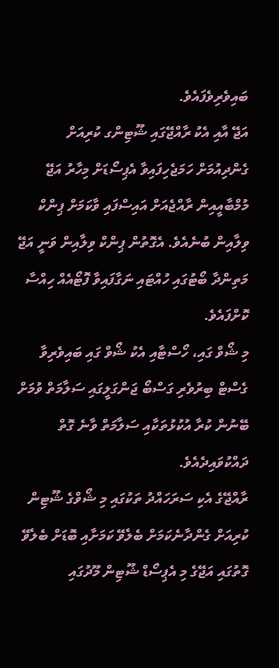ބައިވެރިވެފައެވެ.
އަޖޭ އާއި އެކު ރާއްޖޭގައި ޝޫޓިންގ ކުރިއަށް ގެންދިއުމަށް ހަމަޖެހިފައިވާ އެޕިސޯޑަށް މިހާރު އަޖޭ މުމްބާއީއިން ރާއްޖެއަށް އައިސްފައި ވާކަމަށް ޕިންކް ވިލާއިން ބުނެއެވެ. އެގޮތުން ޕިންކް ވިލާއިން ވަނީ އަޖޭ މަތިންދާ ބޯޓުގައި ހުއްޓައި ނަގާފައިވާ ފޮޓޯއެއް ހިއްސާ ކޮށްފައެވެ.
މި ޝޯވް ގައި، ހޯސްޓާއި އެކު ޝޯވް ގައި ބައިވެރިވާ ގެސްޓް ބިރުވެރި ގަސްބޯ ޖަންގަލީގައި ސަލާމަތް ވުމަށް ބޭނުން ކުރާ އުކުޅުތަކާއި ސަލާމަތް ވާނެ ގޮތް ދައްކުވައިދެއެވެ.
ރާއްޖޭގެ އެކި ސަރަހައްދު ތަކުގައި މި ޝޯވްގެ ޝޫޓިން ކުރިއަށް ގެންދާނެކަމަށް ބެލެވޭ ކަމަށާއި ބޮޑަށް ބެލެވޭ ގޮތުގައި އަޖޭގެ މި އެޕިސޯޑް ޝޫޓިން މޫދުގައި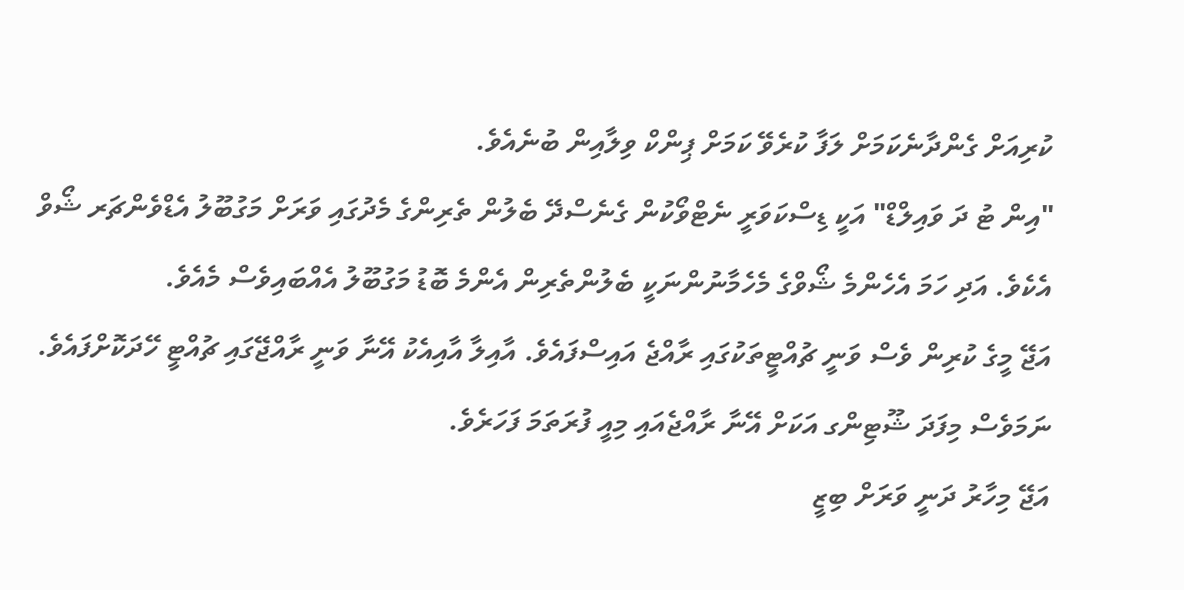ކުރިއަށް ގެންދާނެކަމަށް ލަފާ ކުރެވޭ ކަމަށް ޕިންކް ވިލާއިން ބުނެއެވެ.
"އިން ޓު ދަ ވައިލްޑް" އަކީ ޑިސްކަވަރީ ނެޓްވޯކުން ގެނެސްދޭ ބެލުން ތެރިންގެ މެދުގައި ވަރަށް މަގުބޫލު އެޑްވެންޗަރ ޝޯވް އެކެވެ. އަދި ހަމަ އެހެންމެ ޝޯވްގެ މެހެމާނުންނަކީ ބެލުންތެރިން އެންމެ ބޮޑު މަގުބޫލު އެއްބައިވެސް މެއެވެ.
އަޖޭ މީގެ ކުރިން ވެސް ވަނީ ޗުއްޓީތަކުގައި ރާއްޖެ އައިސްފައެވެ. އާއިލާ އާއިއެކު އޭނާ ވަނީ ރާއްޖޭގައި ޗުއްޓީ ހޭދަކޮށްފައެވެ. ނަމަވެސް މިފަދަ ޝޫޓިންގ އަކަށް އޭނާ ރާއްޖެއައި މިއީ ފުރަތަމަ ފަހަރެވެ.
އަޖޭ މިހާރު ދަނީ ވަރަށް ބިޒީ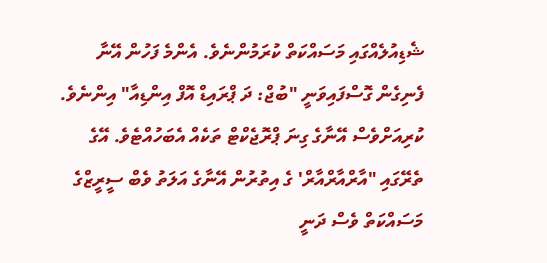ޝެޑިއުލެއްގައި މަސައްކަތް ކުރަމުންނެވެ. އެންމެ ފަހުން އޭނާ ފެނިގެން ގޮސްފައިވަނީ "ބުޖް: ދަ ޕްރައިޑް އޮފް އިންޑިއާ" އިންނެވެ. ކުރިއަށްވެސް އޭނާގެ ގިނަ ޕްރޮޖެކްޓް ތަކެއް އެބަހުއްޓެވެ. އޭގެ ތެރޭގައި "އާރްއާރްއާރް' ގެ އިތުރުން އޭނާގެ އަލަތު ވެބް ސީރީޒްގެ މަސައްކަތް ވެސް ދަނީ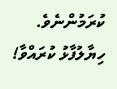ކުރަމުންނެވެ.
ހިޔާލުފާޅު ކުރައްވާ!